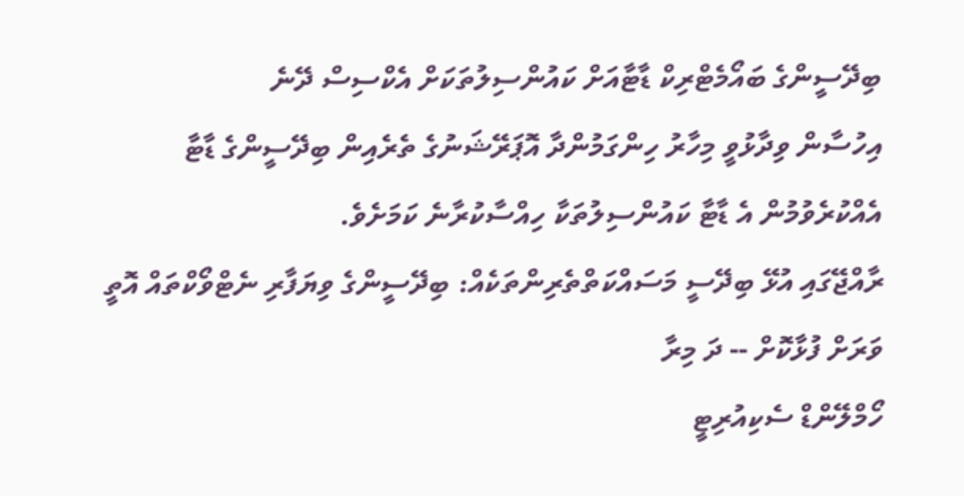ބިދޭސީންގެ ބައޯމެޓްރިކް ޑާޓާއަށް ކައުންސިލުތަކަށް އެކްސިސް ދޭނެ
އިހުސާން ވިދާޅުވީ މިހާރު ހިންގަމުންދާ އޮޕަރޭޝަނުގެ ތެރެއިން ބިދޭސީންގެ ޑާޓާ އެއްކުރެވުމުން އެ ޑާޓާ ކައުންސިލުތަކާ ހިއްސާކުރާނެ ކަމަށެވެ.
ރާއްޖޭގައި އުޅޭ ބިދޭސީ މަސައްކަތްތެރިންތަކެއް: ބިދޭސީންގެ ވިޔަފާރި ނެޓްވޯކްތައް އޮތީ ވަރަށް ފުޅާކޮށް -- ދަ މިރާ
ހޯމްލޭންޑް ސެކިއުރިޓީ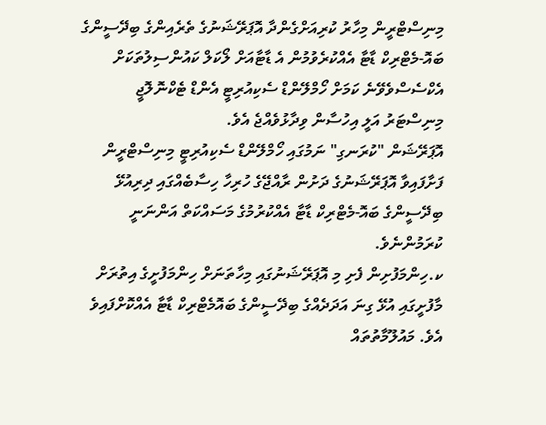މިނިސްޓްރީން މިހާރު ކުރިއަށްގެންދާ އޮޕަރޭޝަނުގެ ތެރެއިންގެ ބިދޭސީންގެ ބައޮ-މެޓްރިކް ޑާޓާ އެއްކުރެވުމުން އެ ޑާޓާއަށް ލޯކަލް ކައުންސިލުތަކަށް އެކްސެސްވެވޭނެ ކަމަށް ހޯމްލޭންޑް ސެކިއުރިޓީ އެންޑް ޓެކްނޮލޮޖީ މިނިސްޓަރު އަލީ އިހުސާން ވިދާޅުވެއްޖެ އެވެ.
އޮޕަރޭޝަން "ކުރަނގި" ނަމުގައި ހޯމްލޭންޑް ސެކިއުރިޓީ މިނިސްޓްރީން ފަށާފައިވާ އޮޕަރޭޝަނުގެ ދަށުން ރާއްޖޭގެ ހުރިހާ ހިސާބެއްގައި ދިރިއުޅޭ ބިދޭސީންގެ ބައޮ-މެޓްރިކް ޑާޓާ އެއްކުރުމުގެ މަސައްކަތް އަންނަނީ ކުރަމުންނެވެ.
ކ.ހިންމަފުށިން ފެށި މި އޮޕަރޭޝަނުގައި މިހާތަނަށް ހިންމަފުށީގެ އިތުރަށް މާފުށީގައި އުޅޭ ގިނަ އަދަދެއްގެ ބިދޭސީންގެ ބައޮމެޓްރިކް ޑާޓާ އެއްކޮށްފައިވެ އެވެ. މައުލޫމާތުތައް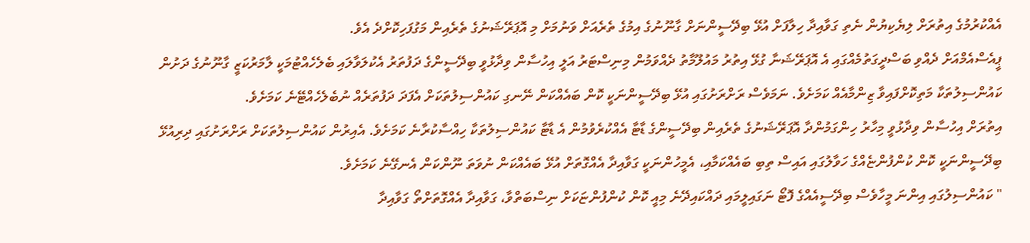އެއްކުރުމުގެ އިތުރަށް ލިޔެކިޔުން ނެތި ގަވާއިދާ ހިލާފަށް އުޅޭ ބިދޭސީންނަށް ގާނޫނުގެ އިމުގެ ތެރެއަށް ވަނުމަށް މި އޮޕަރޭޝަނުގެ ތެރެއިން މަގުފަހިކޮށްދެ އެވެ.
ޕީއެސްއެމްއަށް ދެއްވި ބަސްދީގަތުމެއްގައި އެ އޮޕަރޭޝަނާ ގުޅޭ އިތުރު މައުލޫމާތު ދެއްވަމުން މިނިސްޓަރު އަލީ އިހުސާން ވިދާޅުވީ ބިދޭސީންގެ ދަފުތަރު އެކުލަވާލައި ބެލެހެއްޓުމަކީ ލާމަރުކަޒީ ގާނޫނުގެ ދަށުން ކައުންސިލުތަކާ މަތިކޮށްފައިވާ ޒިންމާއެއް ކަމަށެވެ. ނަމަވެސް ރަށްރަށުގައި އުޅޭ ބިދޭސީންނަކީ ކޮން ބައެއްކަން ނޭނގި ކައުންސިލުތަކަށް އެފަދަ ދަފުތަރެއް ނުބެލެހެއްޓޭނެ ކަމަށެވެ.
އިތުރަށް އިހުސާން ވިދާޅުވީ މިހާރު ހިންގަމުންދާ އޮޕަރޭޝަނުގެ ތެރެއިން ބިދޭސީންގެ ޑާޓާ އެއްކުރެވުމުން އެ ޑާޓާ ކައުންސިލުތަކާ ހިއްސާކުރާނެ ކަމަށެވެ. އެއިރުން ކައުންސިލުތަކަށް ރަށްރަށުގައި ދިރިއުޅޭ ބިދޭސީންނަކީ ކޮން ކުންފުންޏެއްގެ ހަވާލުގައި އައިސް ތިބި ބައެއްކަމާއި، އެމީހުންނަކީ ގަވާއިދާ އެއްގޮތަށް އުޅޭ ބައެއްކަން ނުވަތަ ނޫންކަން އެނގޭނެ ކަމަށެވެ.
" ކައުންސިލުގައި އިންނަ މީހާވެސް ބިދޭސީއެއްގެ ފޮޓޯ ނަގައިލީމައި ދައްކައިދޭނެ މިއީ ކޮން ކުންފުންޏަކަށް ނިސްބަތްވާ، ގަވާއިދާ އެއްގޮތަށްތޯ ގަވާއިދާ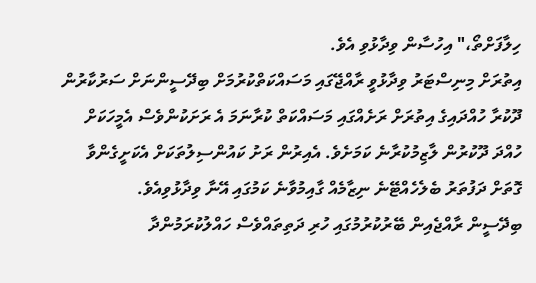ހިލާފަށްތޯ،" އިހުސާން ވިދާޅުވި އެވެ.
އިތުރަށް މިނިސްޓަރު ވިދާޅުވީ ރާއްޖޭގައި މަސައްކަތްކުރުމަށް ބިދޭސީންނަށް ސަރުކާރުން ދޫކުރާ ހުއްދައިގެ އިތުރަށް ރަށެއްގައި މަސައްކަތް ކުރާނަމަ އެ ރަށަކުންވެސް އެމީހަކަށް ހުއްދަ ދޫކުރުން ލާޒިމުކުރާނެ ކަމަށެވެ. އެއިރުން ރަށު ކައުންސިލުތަކަށް އެކަށީގެންވާ ގޮތަށް ދަފުތަރު ބެލެހެއްޓޭނެ ނިޒާމެއް ގާއިމުވާނެ ކަމުގައި އޭނާ ވިދާޅުވިއެވެ.
ބިދޭސީން ރާއްޖެއިން ބޭރުކުރުމުގައި ހުރި ދަތިތައްވެސް ހައްލުކުރަމުންދާ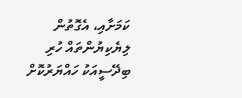ކަމަށާއި، އެގޮތުން ލިޔެކިޔުންތައް ހުރި ބިދޭސީއަކު ހައްޔަރުކޮށް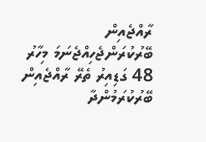ރާއްޖެއިން ބޭރުކުރަންޖެހިއްޖެނަމަ މިހާރު 48 ގަޑިއިރު ތެރޭ ރާއްޖެއިން ބޭރުކުރަމުންދާ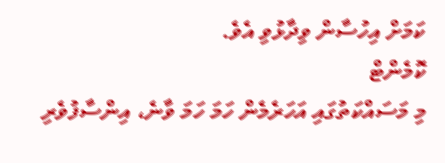ކަމަށް އިހުސާން ވިދާޅުވި އެވެ.
ކޮމެންޓް
މި މަސައްކަތުގައި އަހަރެމެން ހަމަ ހަމަ ވާނެ، އިންސާފުވެރި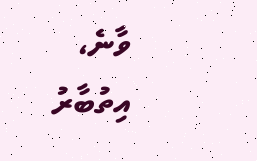ވާނެ، އިތުބާރު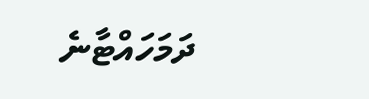ދަމަހައްޓާނެ